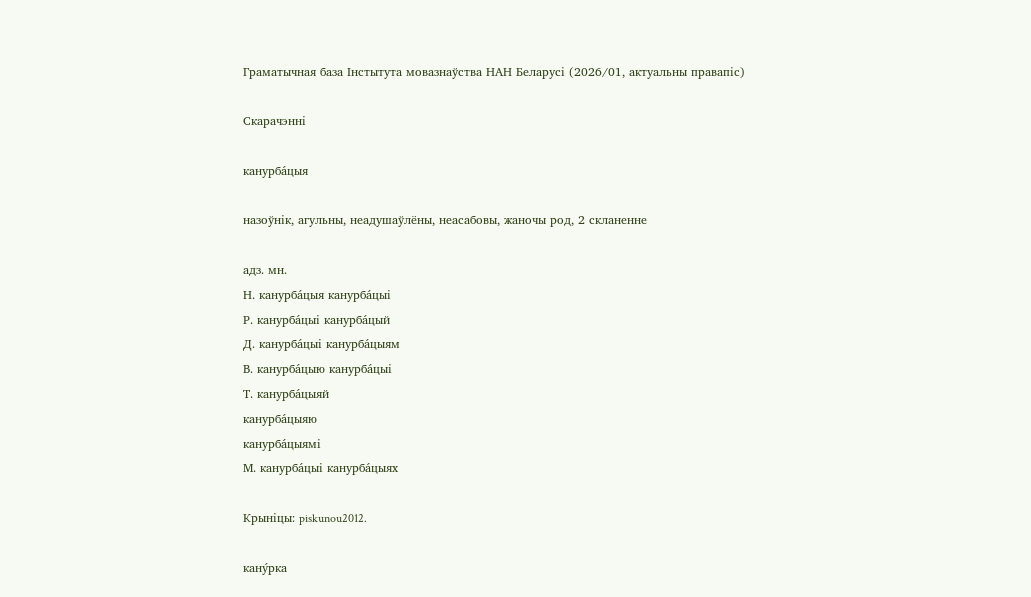Граматычная база Інстытута мовазнаўства НАН Беларусі (2026/01, актуальны правапіс)

Скарачэнні

канурба́цыя

назоўнік, агульны, неадушаўлёны, неасабовы, жаночы род, 2 скланенне

адз. мн.
Н. канурба́цыя канурба́цыі
Р. канурба́цыі канурба́цый
Д. канурба́цыі канурба́цыям
В. канурба́цыю канурба́цыі
Т. канурба́цыяй
канурба́цыяю
канурба́цыямі
М. канурба́цыі канурба́цыях

Крыніцы: piskunou2012.

кану́рка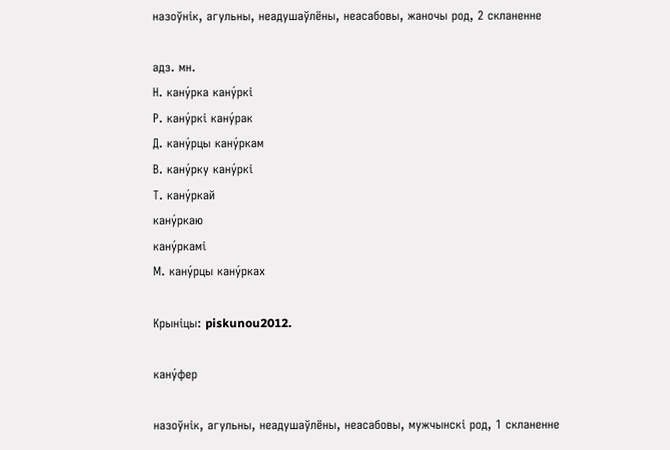назоўнік, агульны, неадушаўлёны, неасабовы, жаночы род, 2 скланенне

адз. мн.
Н. кану́рка кану́ркі
Р. кану́ркі кану́рак
Д. кану́рцы кану́ркам
В. кану́рку кану́ркі
Т. кану́ркай
кану́ркаю
кану́ркамі
М. кану́рцы кану́рках

Крыніцы: piskunou2012.

кану́фер

назоўнік, агульны, неадушаўлёны, неасабовы, мужчынскі род, 1 скланенне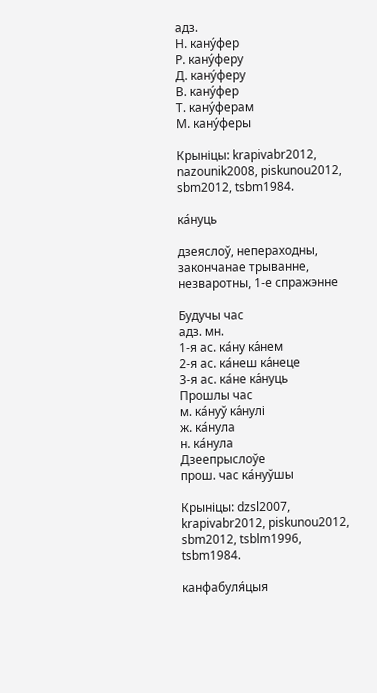адз.
Н. кану́фер
Р. кану́феру
Д. кану́феру
В. кану́фер
Т. кану́ферам
М. кану́феры

Крыніцы: krapivabr2012, nazounik2008, piskunou2012, sbm2012, tsbm1984.

ка́нуць

дзеяслоў, непераходны, закончанае трыванне, незваротны, 1-е спражэнне

Будучы час
адз. мн.
1-я ас. ка́ну ка́нем
2-я ас. ка́неш ка́неце
3-я ас. ка́не ка́нуць
Прошлы час
м. ка́нуў ка́нулі
ж. ка́нула
н. ка́нула
Дзеепрыслоўе
прош. час ка́нуўшы

Крыніцы: dzsl2007, krapivabr2012, piskunou2012, sbm2012, tsblm1996, tsbm1984.

канфабуля́цыя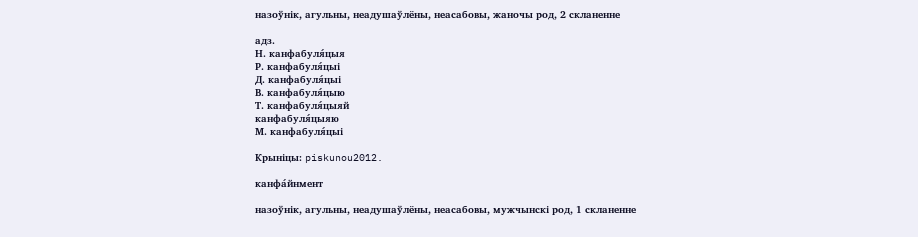назоўнік, агульны, неадушаўлёны, неасабовы, жаночы род, 2 скланенне

адз.
Н. канфабуля́цыя
Р. канфабуля́цыі
Д. канфабуля́цыі
В. канфабуля́цыю
Т. канфабуля́цыяй
канфабуля́цыяю
М. канфабуля́цыі

Крыніцы: piskunou2012.

канфа́йнмент

назоўнік, агульны, неадушаўлёны, неасабовы, мужчынскі род, 1 скланенне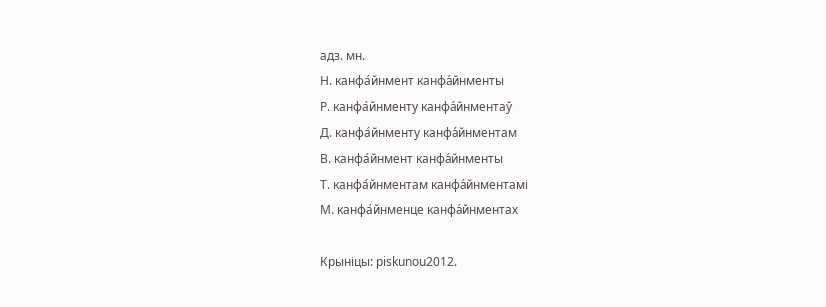адз. мн.
Н. канфа́йнмент канфа́йнменты
Р. канфа́йнменту канфа́йнментаў
Д. канфа́йнменту канфа́йнментам
В. канфа́йнмент канфа́йнменты
Т. канфа́йнментам канфа́йнментамі
М. канфа́йнменце канфа́йнментах

Крыніцы: piskunou2012.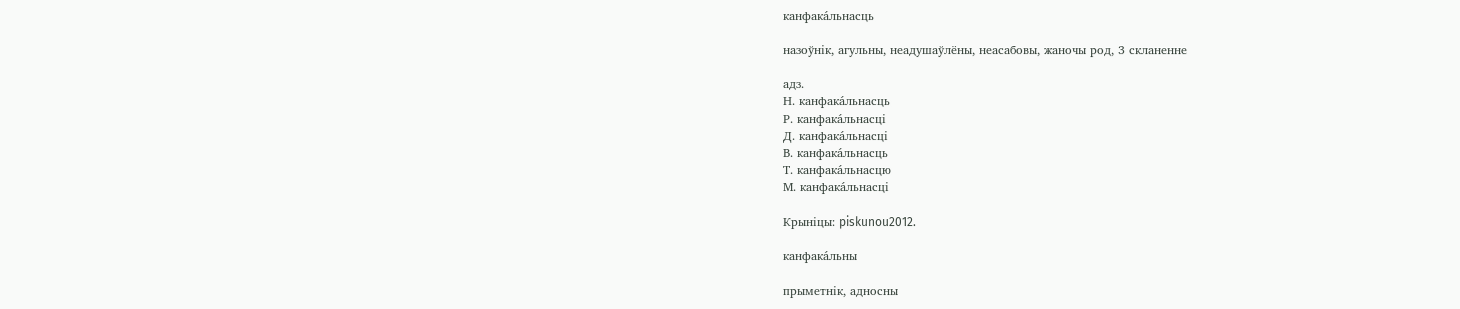канфака́льнасць

назоўнік, агульны, неадушаўлёны, неасабовы, жаночы род, 3 скланенне

адз.
Н. канфака́льнасць
Р. канфака́льнасці
Д. канфака́льнасці
В. канфака́льнасць
Т. канфака́льнасцю
М. канфака́льнасці

Крыніцы: piskunou2012.

канфака́льны

прыметнік, адносны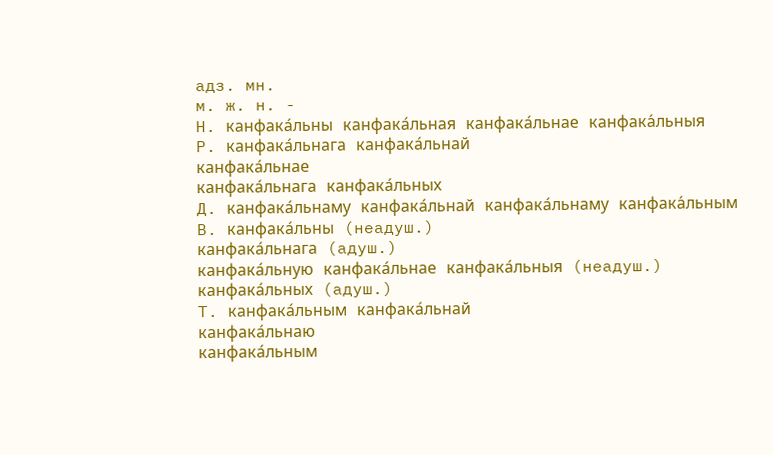адз. мн.
м. ж. н. -
Н. канфака́льны канфака́льная канфака́льнае канфака́льныя
Р. канфака́льнага канфака́льнай
канфака́льнае
канфака́льнага канфака́льных
Д. канфака́льнаму канфака́льнай канфака́льнаму канфака́льным
В. канфака́льны (неадуш.)
канфака́льнага (адуш.)
канфака́льную канфака́льнае канфака́льныя (неадуш.)
канфака́льных (адуш.)
Т. канфака́льным канфака́льнай
канфака́льнаю
канфака́льным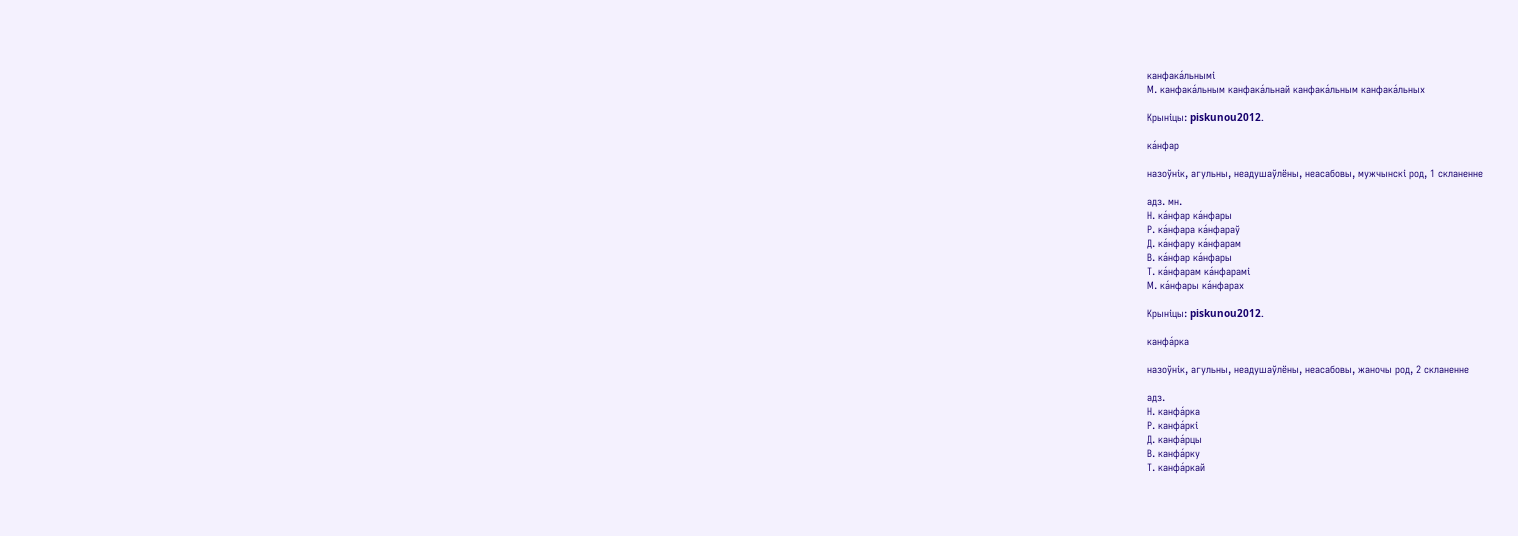канфака́льнымі
М. канфака́льным канфака́льнай канфака́льным канфака́льных

Крыніцы: piskunou2012.

ка́нфар

назоўнік, агульны, неадушаўлёны, неасабовы, мужчынскі род, 1 скланенне

адз. мн.
Н. ка́нфар ка́нфары
Р. ка́нфара ка́нфараў
Д. ка́нфару ка́нфарам
В. ка́нфар ка́нфары
Т. ка́нфарам ка́нфарамі
М. ка́нфары ка́нфарах

Крыніцы: piskunou2012.

канфа́рка

назоўнік, агульны, неадушаўлёны, неасабовы, жаночы род, 2 скланенне

адз.
Н. канфа́рка
Р. канфа́ркі
Д. канфа́рцы
В. канфа́рку
Т. канфа́ркай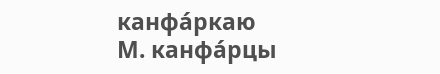канфа́ркаю
М. канфа́рцы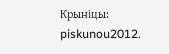Крыніцы: piskunou2012.